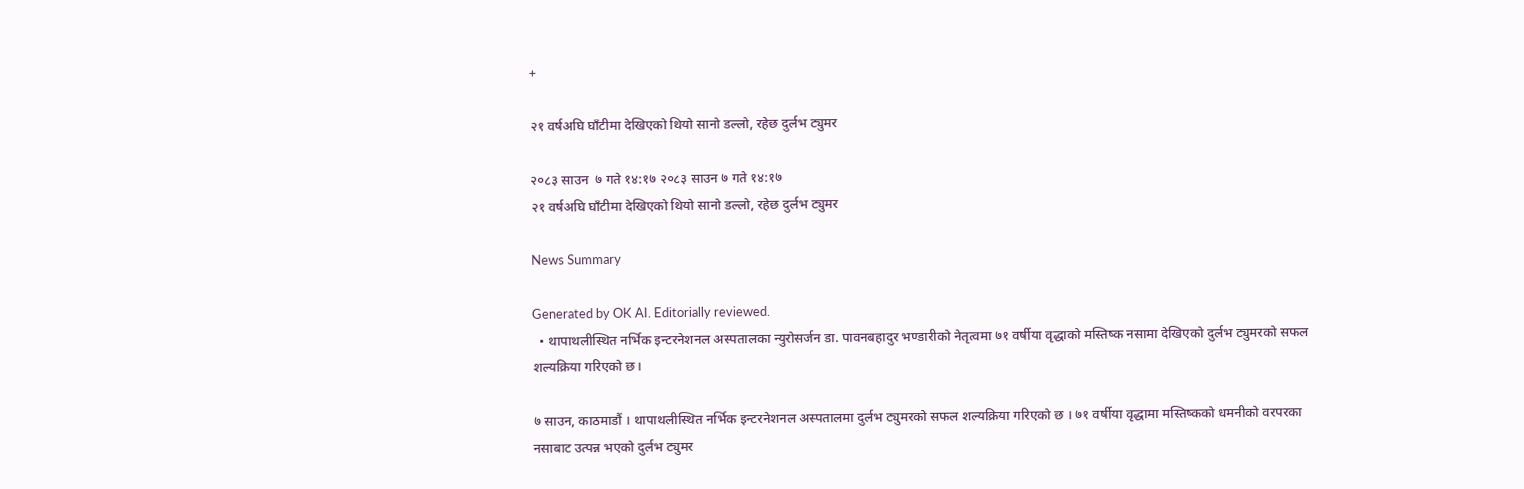+

२१ वर्षअघि घाँटीमा देखिएको थियो सानो डल्लो, रहेछ दुर्लभ ट्युमर

२०८३ साउन  ७ गते १४:१७ २०८३ साउन ७ गते १४:१७
२१ वर्षअघि घाँटीमा देखिएको थियो सानो डल्लो, रहेछ दुर्लभ ट्युमर

News Summary

Generated by OK AI. Editorially reviewed.
  • थापाथलीस्थित नर्भिक इन्टरनेशनल अस्पतालका न्युरोसर्जन डा. पावनबहादुर भण्डारीको नेतृत्वमा ७१ वर्षीया वृद्धाको मस्तिष्क नसामा देखिएको दुर्लभ ट्युमरको सफल शल्यक्रिया गरिएको छ।

७ साउन, काठमाडौं । थापाथलीस्थित नर्भिक इन्टरनेशनल अस्पतालमा दुर्लभ ट्युमरको सफल शल्यक्रिया गरिएको छ । ७१ वर्षीया वृद्धामा मस्तिष्कको धमनीको वरपरका नसाबाट उत्पन्न भएको दुर्लभ ट्युमर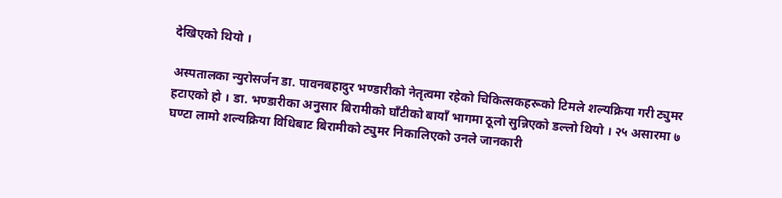देखिएको थियो ।

अस्पतालका न्युरोसर्जन डा. पावनबहादुर भण्डारीको नेतृत्वमा रहेको चिकित्सकहरूको टिमले शल्यक्रिया गरी ट्युमर हटाएको हो । डा. भण्डारीका अनुसार बिरामीको घाँटीको बायाँ भागमा ठूलो सुन्निएको डल्लो थियो । २५ असारमा ७ घण्टा लामो शल्यक्रिया विधिबाट बिरामीको ट्युमर निकालिएको उनले जानकारी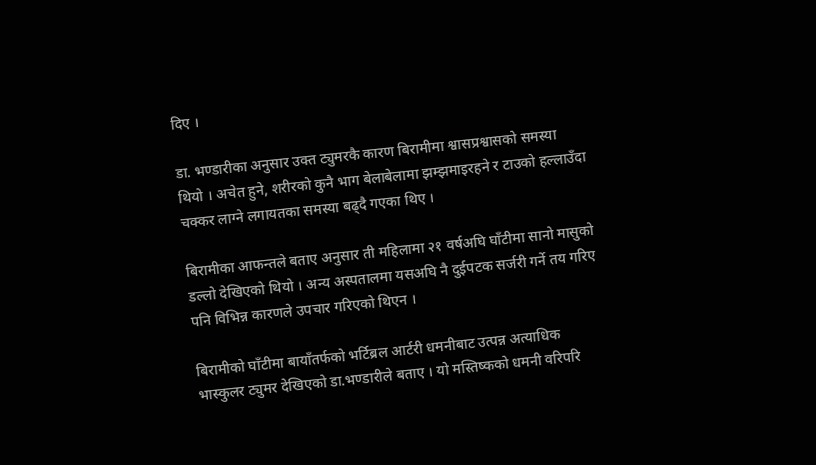दिए ।

डा. भण्डारीका अनुसार उक्त ट्युमरकै कारण बिरामीमा श्वासप्रश्वासको समस्या थियो । अचेत हुने, शरीरको कुनै भाग बेलाबेलामा झम्झमाइरहने र टाउको हल्लाउँदा चक्कर लाग्ने लगायतका समस्या बढ्दै गएका थिए ।

बिरामीका आफन्तले बताए अनुसार ती महिलामा २१ वर्षअघि घाँटीमा सानो मासुको डल्लो देखिएको थियो । अन्य अस्पतालमा यसअघि नै दुईपटक सर्जरी गर्ने तय गरिए पनि विभिन्न कारणले उपचार गरिएको थिएन ।

बिरामीको घाँटीमा बायाँतर्फको भर्टिब्रल आर्टरी धमनीबाट उत्पन्न अत्याधिक भास्कुलर ट्युमर देखिएको डा.भण्डारीले बताए । यो मस्तिष्कको धमनी वरिपरि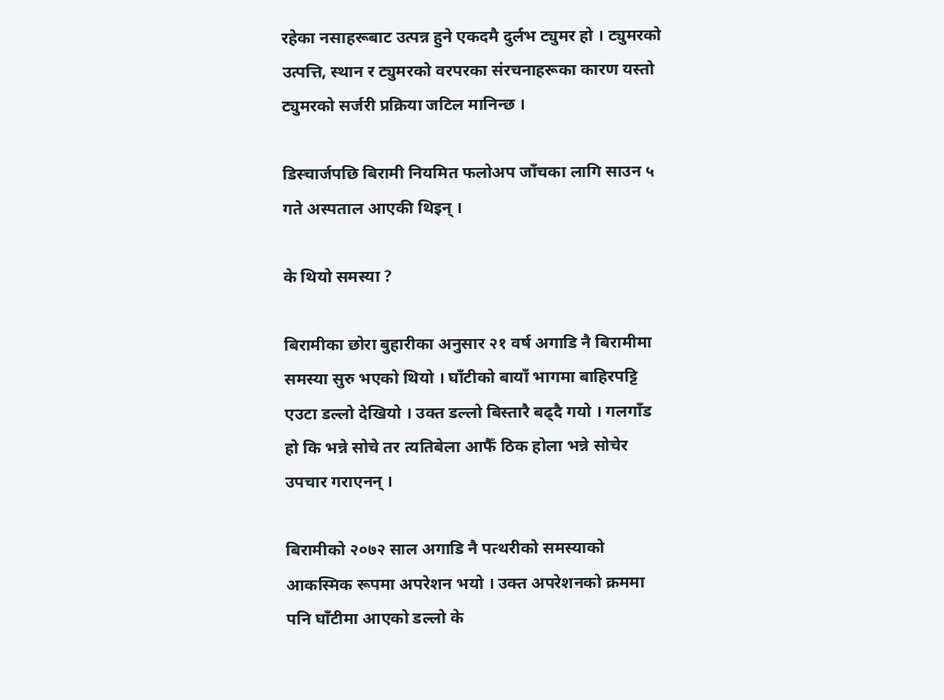रहेका नसाहरूबाट उत्पन्न हुने एकदमै दुर्लभ ट्युमर हो । ट्युमरको उत्पत्ति, स्थान र ट्युमरको वरपरका संरचनाहरूका कारण यस्तो ट्युमरको सर्जरी प्रक्रिया जटिल मानिन्छ ।

डिस्चार्जपछि बिरामी नियमित फलोअप जाँचका लागि साउन ५ गते अस्पताल आएकी थिइन् ।

के थियो समस्या ?

बिरामीका छोरा बुहारीका अनुसार २१ वर्ष अगाडि नै बिरामीमा समस्या सुरु भएको थियो । घाँटीको बायाँ भागमा बाहिरपट्टि एउटा डल्लो देखियो । उक्त डल्लो बिस्तारै बढ्दै गयो । गलगाँड हो कि भन्ने सोचे तर त्यतिबेला आफैँ ठिक होला भन्ने सोचेर उपचार गराएनन् ।

बिरामीको २०७२ साल अगाडि नै पत्थरीको समस्याको आकस्मिक रूपमा अपरेशन भयो । उक्त अपरेशनको क्रममा पनि घाँटीमा आएको डल्लो के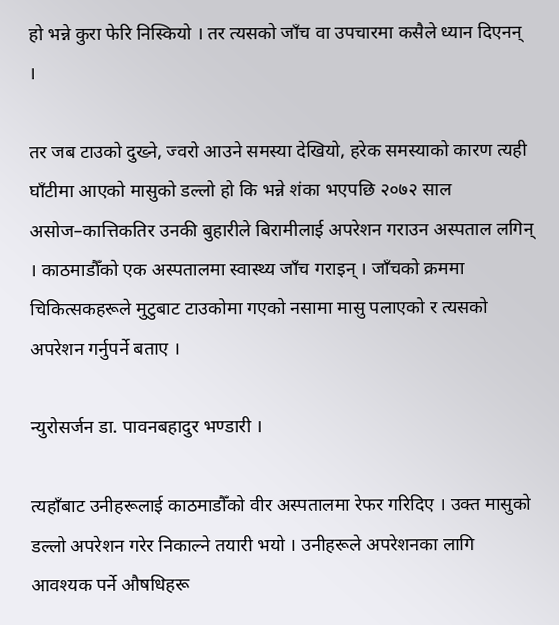हो भन्ने कुरा फेरि निस्कियो । तर त्यसको जाँच वा उपचारमा कसैले ध्यान दिएनन् ।

तर जब टाउको दुख्ने, ज्वरो आउने समस्या देखियो, हरेक समस्याको कारण त्यही घाँटीमा आएको मासुको डल्लो हो कि भन्ने शंका भएपछि २०७२ साल असोज–कात्तिकतिर उनकी बुहारीले बिरामीलाई अपरेशन गराउन अस्पताल लगिन् । काठमाडौँको एक अस्पतालमा स्वास्थ्य जाँच गराइन् । जाँचको क्रममा चिकित्सकहरूले मुटुबाट टाउकोमा गएको नसामा मासु पलाएको र त्यसको अपरेशन गर्नुपर्ने बताए ।

न्युरोसर्जन डा. पावनबहादुर भण्डारी ।

त्यहाँबाट उनीहरूलाई काठमाडौँको वीर अस्पतालमा रेफर गरिदिए । उक्त मासुको डल्लो अपरेशन गरेर निकाल्ने तयारी भयो । उनीहरूले अपरेशनका लागि आवश्यक पर्ने औषधिहरू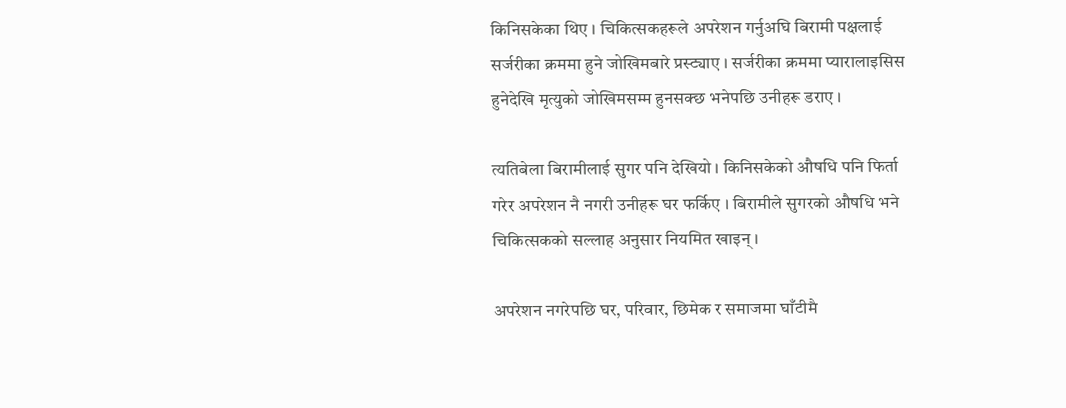किनिसकेका थिए । चिकित्सकहरूले अपरेशन गर्नुअघि बिरामी पक्षलाई सर्जरीका क्रममा हुने जोखिमबारे प्रस्ट्याए । सर्जरीका क्रममा प्यारालाइसिस हुनेदेखि मृत्युको जोखिमसम्म हुनसक्छ भनेपछि उनीहरू डराए ।

त्यतिबेला बिरामीलाई सुगर पनि देखियो । किनिसकेको औषधि पनि फिर्ता गरेर अपरेशन नै नगरी उनीहरू घर फर्किए । बिरामीले सुगरको औषधि भने चिकित्सकको सल्लाह अनुसार नियमित खाइन् ।

अपरेशन नगरेपछि घर, परिवार, छिमेक र समाजमा घाँटीमै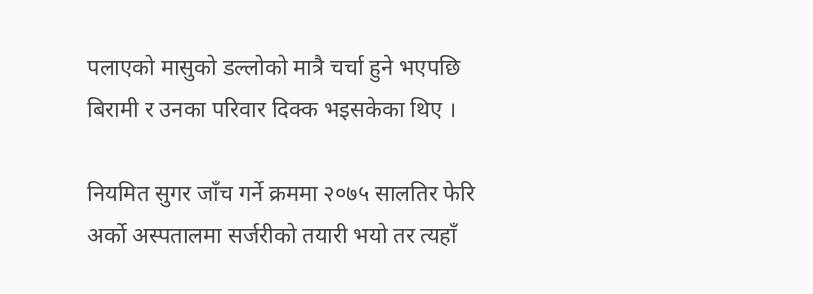पलाएको मासुको डल्लोको मात्रै चर्चा हुने भएपछि बिरामी र उनका परिवार दिक्क भइसकेका थिए ।

नियमित सुगर जाँच गर्ने क्रममा २०७५ सालतिर फेरि अर्को अस्पतालमा सर्जरीको तयारी भयो तर त्यहाँ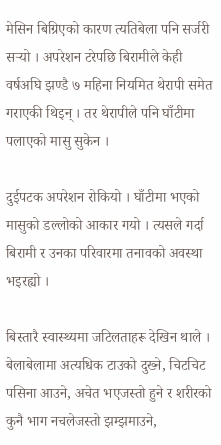मेसिन बिग्रिएको कारण त्यतिबेला पनि सर्जरी सर्‍यो । अपरेशन टरेपछि बिरामीले केही वर्षअघि झण्डै ७ महिना नियमित थेरापी समेत गराएकी थिइन् । तर थेरापीले पनि घाँटीमा पलाएको मासु सुकेन ।

दुईपटक अपरेशन रोकियो । घाँटीमा भएको मासुको डल्लोको आकार गयो । त्यसले गर्दा बिरामी र उनका परिवारमा तनावको अवस्था भइरह्यो ।

बिस्तारै स्वास्थ्यमा जटिलताहरू देखिन थाले । बेलाबेलामा अत्यधिक टाउको दुख्ने, चिटचिट पसिना आउने, अचेत भएजस्तो हुने र शरीरको कुनै भाग नचलेजस्तो झम्झमाउने,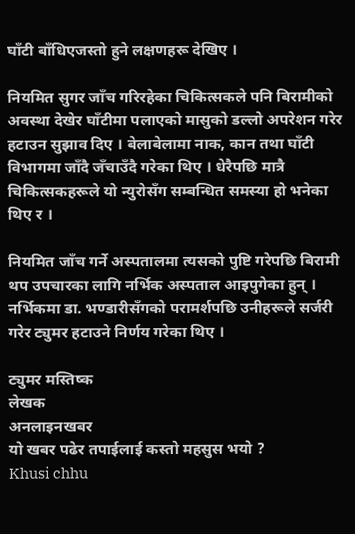घाँटी बाँधिएजस्तो हुने लक्षणहरू देखिए ।

नियमित सुगर जाँच गरिरहेका चिकित्सकले पनि बिरामीको अवस्था देखेर घाँटीमा पलाएको मासुको डल्लो अपरेशन गरेर हटाउन सुझाव दिए । बेलाबेलामा नाक, कान तथा घाँटी विभागमा जाँदै जँचाउँदै गरेका थिए । धेरैपछि मात्रै चिकित्सकहरूले यो न्युरोसँग सम्बन्धित समस्या हो भनेका थिए र ।

नियमित जाँच गर्ने अस्पतालमा त्यसको पुष्टि गरेपछि बिरामी थप उपचारका लागि नर्भिक अस्पताल आइपुगेका हुन् । नर्भिकमा डा. भण्डारीसँगको परामर्शपछि उनीहरूले सर्जरी गरेर ट्युमर हटाउने निर्णय गरेका थिए ।

ट्युमर मस्तिष्क
लेखक
अनलाइनखबर
यो खबर पढेर तपाईलाई कस्तो महसुस भयो ?
Khusi chhu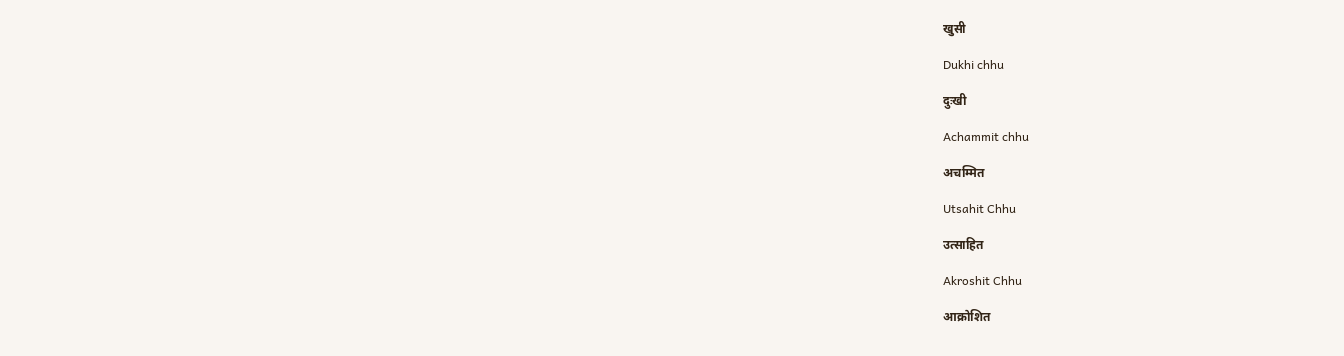खुसी

Dukhi chhu

दुःखी

Achammit chhu

अचम्मित

Utsahit Chhu

उत्साहित

Akroshit Chhu

आक्रोशित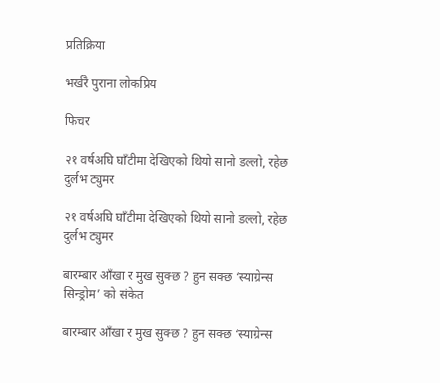प्रतिक्रिया

भर्खरै पुराना लोकप्रिय

फिचर

२१ वर्षअघि घाँटीमा देखिएको थियो सानो डल्लो, रहेछ दुर्लभ ट्युमर

२१ वर्षअघि घाँटीमा देखिएको थियो सानो डल्लो, रहेछ दुर्लभ ट्युमर

बारम्बार आँखा र मुख सुक्छ ? हुन सक्छ ‘स्याग्रेन्स सिन्ड्रोम’ को संकेत

बारम्बार आँखा र मुख सुक्छ ? हुन सक्छ ‘स्याग्रेन्स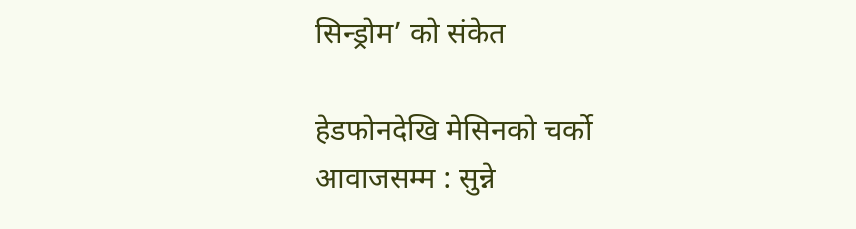सिन्ड्रोम’ को संकेत

हेडफोनदेखि मेसिनको चर्को आवाजसम्म : सुन्ने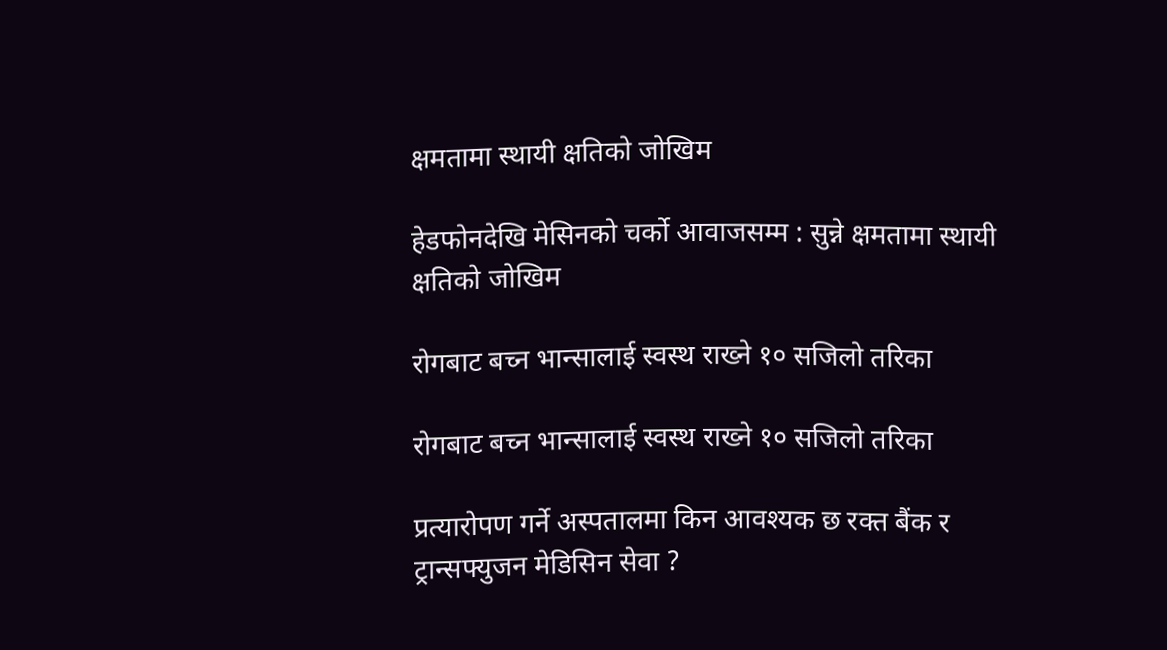क्षमतामा स्थायी क्षतिको जोखिम

हेडफोनदेखि मेसिनको चर्को आवाजसम्म : सुन्ने क्षमतामा स्थायी क्षतिको जोखिम

रोगबाट बच्न भान्सालाई स्वस्थ राख्ने १० सजिलो तरिका

रोगबाट बच्न भान्सालाई स्वस्थ राख्ने १० सजिलो तरिका

प्रत्यारोपण गर्ने अस्पतालमा किन आवश्यक छ रक्त बैंक र ट्रान्सफ्युजन मेडिसिन सेवा ?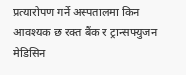प्रत्यारोपण गर्ने अस्पतालमा किन आवश्यक छ रक्त बैंक र ट्रान्सफ्युजन मेडिसिन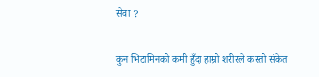सेवा ?

कुन भिटामिनको कमी हुँदा हाम्रो शरीरले कस्तो संकेत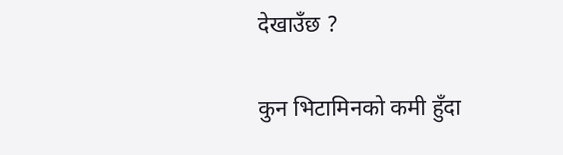देखाउँछ ?

कुन भिटामिनको कमी हुँदा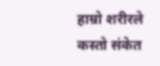हाम्रो शरीरले कस्तो संकेत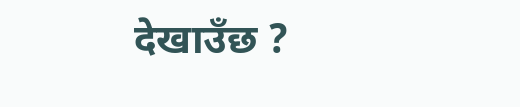देखाउँछ ?